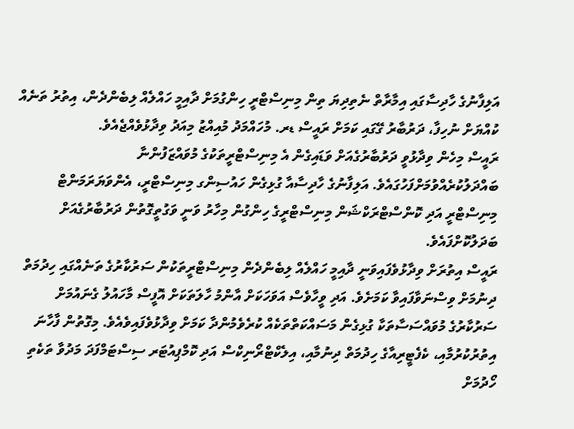އަލިފާނުގެ ހާދިސާގައި އިމާރާތް ނެތިދިޔަ ތިން މިނިސްޓްރީ ހިންގުމަށް ދާއިމީ ހައްލެއް ލިބެންދެން، އިތުރު ތަނެއް ކުއްޔަށް ނުހިފާ، ދަރުބާރު ގޭގައި ކަމަށް ރައީސް ޑރ. މުހައްމަދު މުއިއްޒު މިއަދު ވިދާޅުވެއްޖެއެވެ.
ރައީސް މިހެން ވިދާޅުވީ ދަރުބާރުގެއަށް ވަޑައިގެން އެ މިނިސްޓްރީތަކުގެ މުވައްޒަފުންނާ ބައްދަލުކުރެއްވުމަށްފަހުގައެވެ. އަލިފާނުގެ ހާދިސާއާ ގުޅިގެން ހައުސިންގ މިނިސްޓްރީ، އެންވަޔަރަމަންޓް މިނިސްޓްރީ އަދި ކޮންސްޓްރަކްޝަން މިނިސްޓްރީގެ ހިންގުން މިހާރު ވަނީ ވަގުތީގޮތުން ދަރުބާރުގެއަށް ބަދަލުކޮށްފައެވެ.
ރައީސް އިތުރަށް ވިދާޅުވެފައިވަނީ ދާއިމީ ހައްލެއް ލިބެންދެން މިނިސްޓްރީތަކުން ސަރުކާރުގެ ތަނެއްގައި ހިދުމަތް ދިނުމަށް ވިސްނަވާފައިވާ ކަމަށެވެ. އަދި ވީހާވެސް އަވަހަކަށް އާންމު ހާލަތަކަށް އޮފީސް މާހައުލު ގެނައުމަށް ސަރުކާރުގެ މުވައްސަސާތަކާ ގުޅިގެން މަސައްކަތްތަކެއް ކުރެވެމުންދާ ކަމަށް ވިދާޅުވެފައިވެއެވެ. މިގޮތުން ފާހާނަ އިތުރުކުރުމާއި، ކެފެޓީރިއާގެ ހިދުމަތް ދިނުމާއި، އިލެކްޓްރޯނިކްސް އަދި ކޮމްޕިއުޓަރ ސިސްޓަމްފަދަ މަދުވާ ތަކެތި ހޯދުމަށް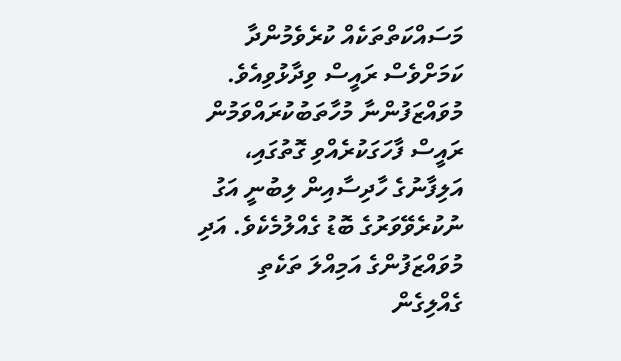މަސައްކަތްތަކެއް ކުރެވެމުންދާ ކަމަށްވެސް ރައީސް ވިދާޅުވިއެވެ.
މުވައްޒަފުންނާ މުހާތަބުކުރައްވަމުން ރައީސް ފާހަގަކުރެއްވި ގޮތުގައި، އަލިފާނުގެ ހާދިސާއިން ލިބުނީ އަގު ނުކުރެވޭވަރުގެ ބޮޑު ގެއްލުމެކެވެ. އަދި މުވައްޒަފުންގެ އަމިއްލަ ތަކެތި ގެއްލިގެން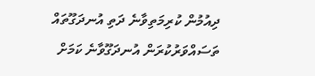ދިއުމުން ކުރިމަތިވާނެ ދަތި އުނދަގޫތައް ތަސައްވަރުކުރަން އުނދަގޫވާނެ ކަމަށް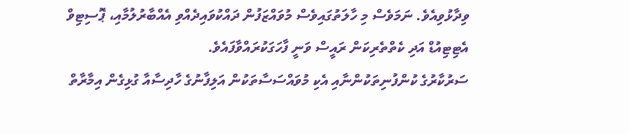ވިދާޅުވިއެވެ. ނަމަވެސް މި ހާލަތުގައިވެސް މުވައްޒަފުން ދައްކުވައިދެއްވި އެއްބާރުލުމާއި، ޕޮސިޓިވް އެޓިޓިއުޑް އަދި ކެތްތެރިކަން ރައީސް ވަނީ ފާހަގަކުރައްވާފައެވެ.
ސަރުކާރުގެ ކުންފުނިތަކުންނާއި އެކި މުވައްސަސާތަކުން އަލިފާނުގެ ހާދިސާއާ ގުޅިގެން އިމާރާތް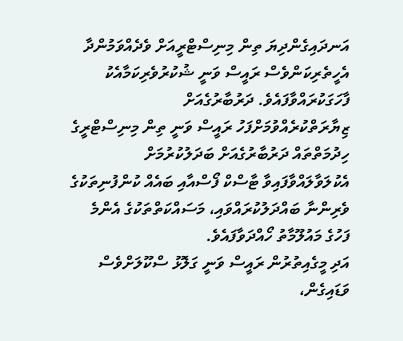އަނދައިގެންދިޔަ ތިން މިނިސްޓްރީއަށް ވެދެއްވަމުންދާ އެހީތެރިކަންވެސް ރައީސް ވަނީ ޝުކުރުވެރިކަމާއެކު ފާހަގަކުރައްވާފައެވެ. ދަރުބާރުގެއަށް ޒިޔާރަތްކުރެއްވުމަށްފަހު ރައީސް ވަނީ ތިން މިނިސްޓްރީގެ ހިދުމަތްތައް ދަރުބާރުގެއަށް ބަދަލުކުރުމަށް އެކުލަވާލައްވާފައިވާ ޓާސްކް ފޯސްއާއި ބައެއް ކުންފުނިތަކުގެ ވެރިންނާ ބައްދަލުކުރައްވައި، މަސައްކަތްތަކުގެ އެންމެ ފަހުގެ މައުލޫމާތު ހޯއްދަވާފައެވެ.
އަދި މީގެއިތުރުން ރައީސް ވަނީ ގަލޮޅު ސްކޫލަށްވެސް ވަޑައިގެން،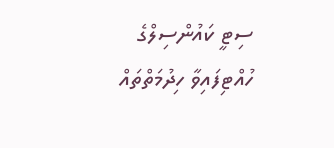ސިޓީ ކައުންސިލްގެ ހުއްޓިފައިވާ ހިދުމަތްތައް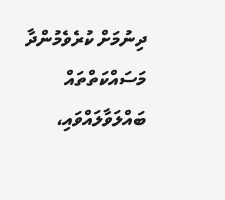ދިނުމަށް ކުރެވެމުންދާ މަސައްކަތްތައް ބައްލަވާލައްވައި،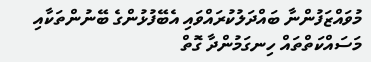މުވައްޒަފުންނާ ބައްދަލުކުރައްވައި އެބޭފުޅުންގެ ބޭނުންތަކާއި މަސައްކަތްތައް ހިނގަމުންދާ ގޮތް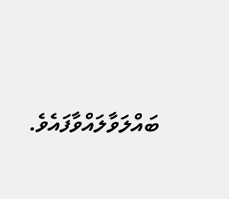ބައްލަވާލައްވާފައެވެ.